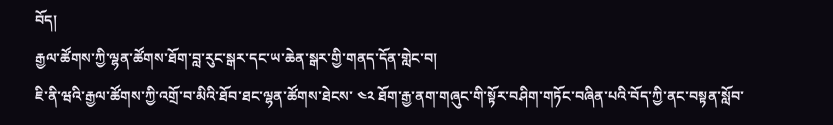བོད།
རྒྱལ་ཚོགས་ཀྱི་ལྷན་ཚོགས་ཐོག་བླ་རུང་སྒར་དང་ཡ་ཆེན་སྒར་གྱི་གནད་དོན་གླེང་བ།
ཇི་ནི་ཝའི་རྒྱལ་ཚོགས་ཀྱི་འགྲོ་བ་མིའི་ཐོབ་ཐང་ལྷན་ཚོགས་ཐེངས་ ༤༢ ཐོག་རྒྱ་ནག་གཞུང་གི་སྟོར་བཤིག་གཏོང་བཞིན་པའི་བོད་ཀྱི་ནང་བསྟན་སློབ་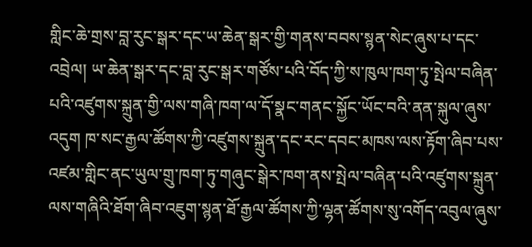གླིང་ཆེ་གྲས་བླ་རུང་སྒར་དང་ཡ་ཆེན་སྒར་གྱི་གནས་བབས་སྙན་སེང་ཞུས་པ་དང་འབྲེལ། ཡ་ཆེན་སྒར་དང་བླ་རུང་སྒར་གཙོས་པའི་བོད་ཀྱི་ས་ཁུལ་ཁག་ཏུ་སྤེལ་བཞིན་པའི་འཛུགས་སྐྲུན་གྱི་ལས་གཞི་ཁག་ལ་དོ་སྣང་གནང་སྐྱོང་ཡོང་བའི་ནན་སྐུལ་ཞུས་འདུག ཁ་སང་རྒྱལ་ཚོགས་ཀྱི་འཛུགས་སྐྲུན་དང་རང་དབང་མཁས་ལས་རྟོག་ཞིབ་པས་འཛམ་གླིང་ནང་ཡུལ་གྲུ་ཁག་ཏུ་གཞུང་སྒེར་ཁག་ནས་སྤེལ་བཞིན་པའི་འཛུགས་སྐྲུན་ལས་གཞིའི་ཐོག་ཞིབ་འཇུག་སྙན་ཐོ་རྒྱལ་ཚོགས་ཀྱི་ལྷན་ཚོགས་སུ་འགོད་འབུལ་ཞུས་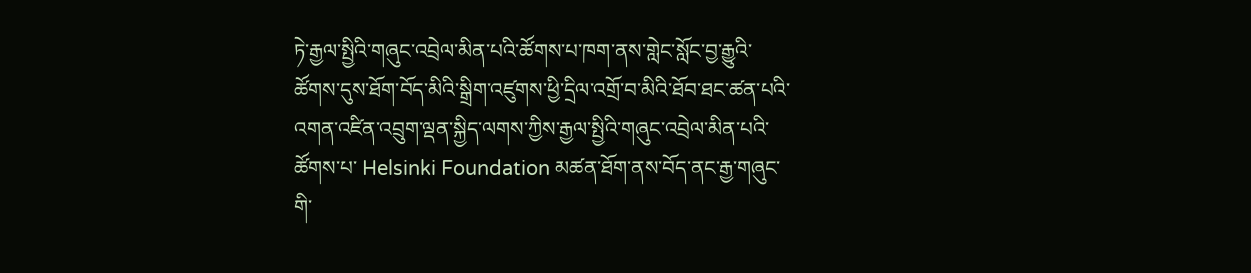ཏེ་རྒྱལ་སྤྱིའི་གཞུང་འབྲེལ་མིན་པའི་ཚོགས་པ་ཁག་ནས་གླེང་སློང་བྱ་རྒྱུའི་ཚོགས་དུས་ཐོག་བོད་མིའི་སྒྲིག་འཛུགས་ཕྱི་དྲིལ་འགྲོ་བ་མིའི་ཐོབ་ཐང་ཚན་པའི་འགན་འཛིན་འབྲུག་ལྡན་སྐྱིད་ལགས་ཀྱིས་རྒྱལ་སྤྱིའི་གཞུང་འབྲེལ་མིན་པའི་ཚོགས་པ་ Helsinki Foundation མཚན་ཐོག་ནས་བོད་ནང་རྒྱ་གཞུང་གི་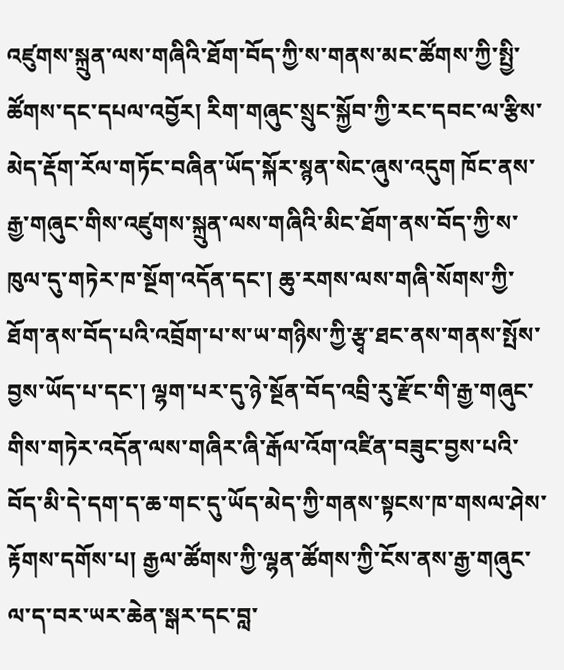འཛུགས་སྐྲུན་ལས་གཞིའི་ཐོག་བོད་ཀྱི་ས་གནས་མང་ཚོགས་ཀྱི་སྤྱི་ཚོགས་དང་དཔལ་འབྱོར། རིག་གཞུང་སྲུང་སྐྱོབ་ཀྱི་རང་དབང་ལ་རྩིས་མེད་རྡོག་རོལ་གཏོང་བཞིན་ཡོད་སྐོར་སྙན་སེང་ཞུས་འདུག ཁོང་ནས་རྒྱ་གཞུང་གིས་འཛུགས་སྐྲུན་ལས་གཞིའི་མིང་ཐོག་ནས་བོད་ཀྱི་ས་ཁུལ་དུ་གཏེར་ཁ་སྔོག་འདོན་དང་། ཆུ་རགས་ལས་གཞི་སོགས་ཀྱི་ཐོག་ནས་བོད་པའི་འབྲོག་པ་ས་ཡ་གཉིས་ཀྱི་རྩྭ་ཐང་ནས་གནས་སྤོས་བྱས་ཡོད་པ་དང་། ལྷག་པར་དུ་ཉེ་སྔོན་བོད་འབྲི་རུ་རྫོང་གི་རྒྱ་གཞུང་གིས་གཏེར་འདོན་ལས་གཞིར་ཞི་རྒོལ་འོག་འཛིན་བཟུང་བྱས་པའི་བོད་མི་དེ་དག་ད་ཆ་གང་དུ་ཡོད་མེད་ཀྱི་གནས་སྟངས་ཁ་གསལ་ཤེས་རྟོགས་དགོས་པ། རྒྱལ་ཚོགས་ཀྱི་ལྷན་ཚོགས་ཀྱི་ངོས་ནས་རྒྱ་གཞུང་ལ་ད་བར་ཡར་ཆེན་སྒར་དང་བླ་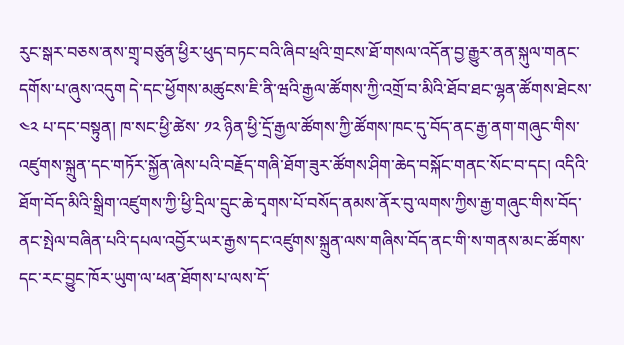རུང་སྒར་བཅས་ནས་གྲྭ་བཙུན་ཕྱིར་ཕུད་བཏང་བའི་ཞིབ་ཕྲའི་གྲངས་ཐོ་གསལ་འདོན་བྱ་རྒྱུར་ནན་སྐུལ་གནང་དགོས་པ་ཞུས་འདུག དེ་དང་ཕྱོགས་མཚུངས་ཇི་ནི་ཝའི་རྒྱལ་ཚོགས་ཀྱི་འགྲོ་བ་མིའི་ཐོབ་ཐང་ལྷན་ཚོགས་ཐེངས་ ༤༢ པ་དང་བསྟུན། ཁ་སང་ཕྱི་ཚེས་ ༡༢ ཉིན་ཕྱི་དྲོ་རྒྱལ་ཚོགས་ཀྱི་ཚོགས་ཁང་དུ་བོད་ནང་རྒྱ་ནག་གཞུང་གིས་འཛུགས་སྐྲུན་དང་གཏོར་སྐྱོན་ཞེས་པའི་བརྗོད་གཞི་ཐོག་ཟུར་ཚོགས་ཤིག་ཆེད་བསྐོང་གནང་སོང་བ་དང། འདིའི་ཐོག་བོད་མིའི་སྒྲིག་འཛུགས་ཀྱི་ཕྱི་དྲིལ་དྲུང་ཆེ་དྭགས་པོ་བསོད་ནམས་ནོར་བུ་ལགས་ཀྱིས་རྒྱ་གཞུང་གིས་བོད་ནང་སྤེལ་བཞིན་པའི་དཔལ་འབྱོར་ཡར་རྒྱས་དང་འཛུགས་སྐྲུན་ལས་གཞིས་བོད་ནང་གི་ས་གནས་མང་ཚོགས་དང་རང་བྱུང་ཁོར་ཡུག་ལ་ཕན་ཐོགས་པ་ལས་དོ་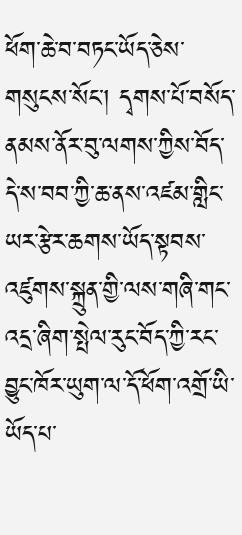ཕོག་ཆེ་བ་བཏང་ཡོད་ཅེས་གསུངས་སོང་། དྭགས་པོ་བསོད་ནམས་ནོར་བུ་ལགས་ཀྱིས་བོད་དེ་ས་བབ་ཀྱི་ཆ་ནས་འཛམ་གླིང་ཡར་རྩེར་ཆགས་ཡོད་སྟབས་འཛུགས་སྐྲུན་གྱི་ལས་གཞི་གང་འདྲ་ཞིག་སྤེལ་རུང་བོད་ཀྱི་རང་བྱུང་ཁོར་ཡུག་ལ་དོ་ཕོག་འགྲོ་ཡི་ཡོད་པ་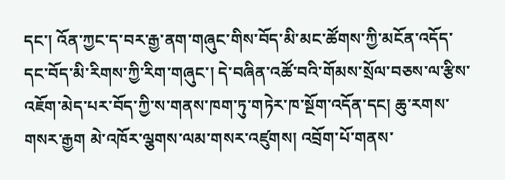དང་། འོན་ཀྱང་ད་བར་རྒྱ་ནག་གཞུང་གིས་བོད་མི་མང་ཚོགས་ཀྱི་མངོན་འདོད་དང་བོད་མི་རིགས་ཀྱི་རིག་གཞུང་། དེ་བཞིན་འཚོ་བའི་གོམས་སྲོལ་བཅས་ལ་རྩིས་འཇོག་མེད་པར་བོད་ཀྱི་ས་གནས་ཁག་ཏུ་གཏེར་ཁ་སྔོག་འདོན་དང། ཆུ་རགས་གསར་རྒྱག མེ་འཁོར་ལྕགས་ལམ་གསར་འཛུགས། འབྲོག་པོ་གནས་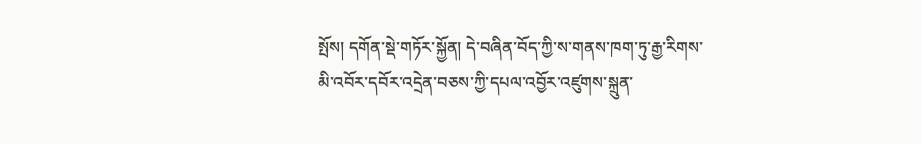སྤོས། དགོན་སྡེ་གཏོར་སྐྱོན། དེ་བཞིན་བོད་ཀྱི་ས་གནས་ཁག་ཏུ་རྒྱ་རིགས་མི་འབོར་དབོར་འདྲེན་བཅས་ཀྱི་དཔལ་འབྱོར་འཛུགས་སྐྲུན་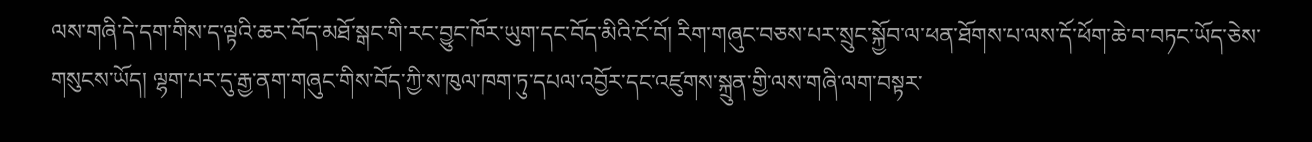ལས་གཞི་དེ་དག་གིས་ད་ལྟའི་ཆར་བོད་མཐོ་སྒང་གི་རང་བྱུང་ཁོར་ཡུག་དང་བོད་མིའི་ངོ་བོ། རིག་གཞུང་བཅས་པར་སྲུང་སྐྱོབ་ལ་ཕན་ཐོགས་པ་ལས་དོ་ཕོག་ཆེ་བ་བཏང་ཡོད་ཅེས་གསུངས་ཡོད། ལྷག་པར་དུ་རྒྱ་ནག་གཞུང་གིས་བོད་ཀྱི་ས་ཁུལ་ཁག་ཏུ་དཔལ་འབྱོར་དང་འཛུགས་སྐྲུན་གྱི་ལས་གཞི་ལག་བསྟར་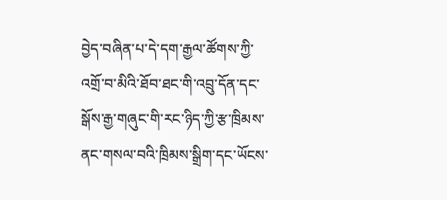བྱེད་བཞིན་པ་དེ་དག་རྒྱལ་ཚོགས་ཀྱི་འགྲོ་བ་མིའི་ཐོབ་ཐང་གི་འབྲུ་དོན་དང་སྒོས་རྒྱ་གཞུང་གི་རང་ཉིད་ཀྱི་རྩ་ཁྲིམས་ནང་གསལ་བའི་ཁྲིམས་སྒྲིག་དང་ཡོངས་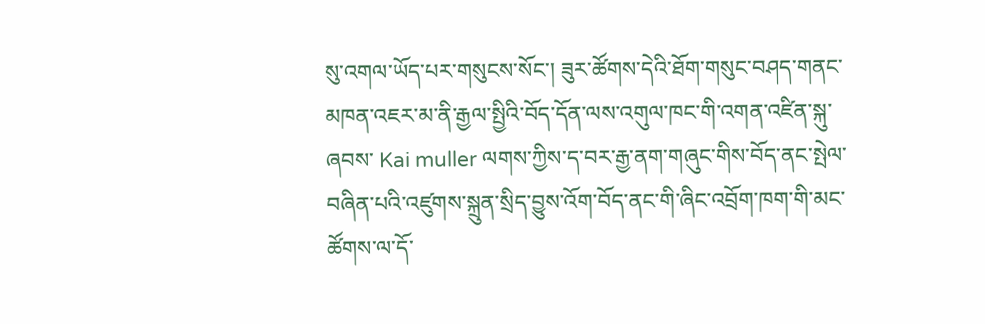སུ་འགལ་ཡོད་པར་གསུངས་སོང་། ཟུར་ཚོགས་དེའི་ཐོག་གསུང་བཤད་གནང་མཁན་འཇར་མ་ནི་རྒྱལ་སྤྱིའི་བོད་དོན་ལས་འགུལ་ཁང་གི་འགན་འཛིན་སྐུ་ཞབས་ Kai muller ལགས་ཀྱིས་ད་བར་རྒྱ་ནག་གཞུང་གིས་བོད་ནང་སྤེལ་བཞིན་པའི་འཛུགས་སྐྲུན་སྲིད་བྱུས་འོག་བོད་ནང་གི་ཞིང་འབྲོག་ཁག་གི་མང་ཚོགས་ལ་དོ་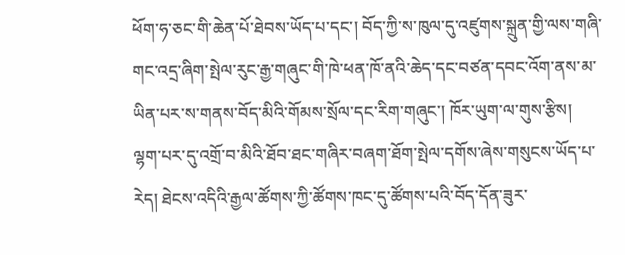ཕོག་ཧ་ཅང་གི་ཆེན་པོ་ཐེབས་ཡོད་པ་དང་། བོད་ཀྱི་ས་ཁུལ་དུ་འཛུགས་སྐྲུན་གྱི་ལས་གཞི་གང་འདྲ་ཞིག་སྤེལ་རུང་རྒྱ་གཞུང་གི་ཁེ་ཕན་ཁོ་ནའི་ཆེད་དང་བཙན་དབང་འོག་ནས་མ་ཡིན་པར་ས་གནས་བོད་མིའི་གོམས་སྲོལ་དང་རིག་གཞུང་། ཁོར་ཡུག་ལ་གུས་རྩིས། ལྷག་པར་དུ་འགྲོ་བ་མིའི་ཐོབ་ཐང་གཞིར་བཞག་ཐོག་སྤེལ་དགོས་ཞེས་གསུངས་ཡོད་པ་རེད། ཐེངས་འདིའི་རྒྱལ་ཚོགས་ཀྱི་ཚོགས་ཁང་དུ་ཚོགས་པའི་བོད་དོན་ཟུར་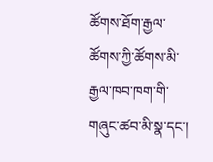ཚོགས་ཐོག་རྒྱལ་ཚོགས་ཀྱི་ཚོགས་མི་རྒྱལ་ཁབ་ཁག་གི་གཞུང་ཚབ་མི་སྣ་དང་།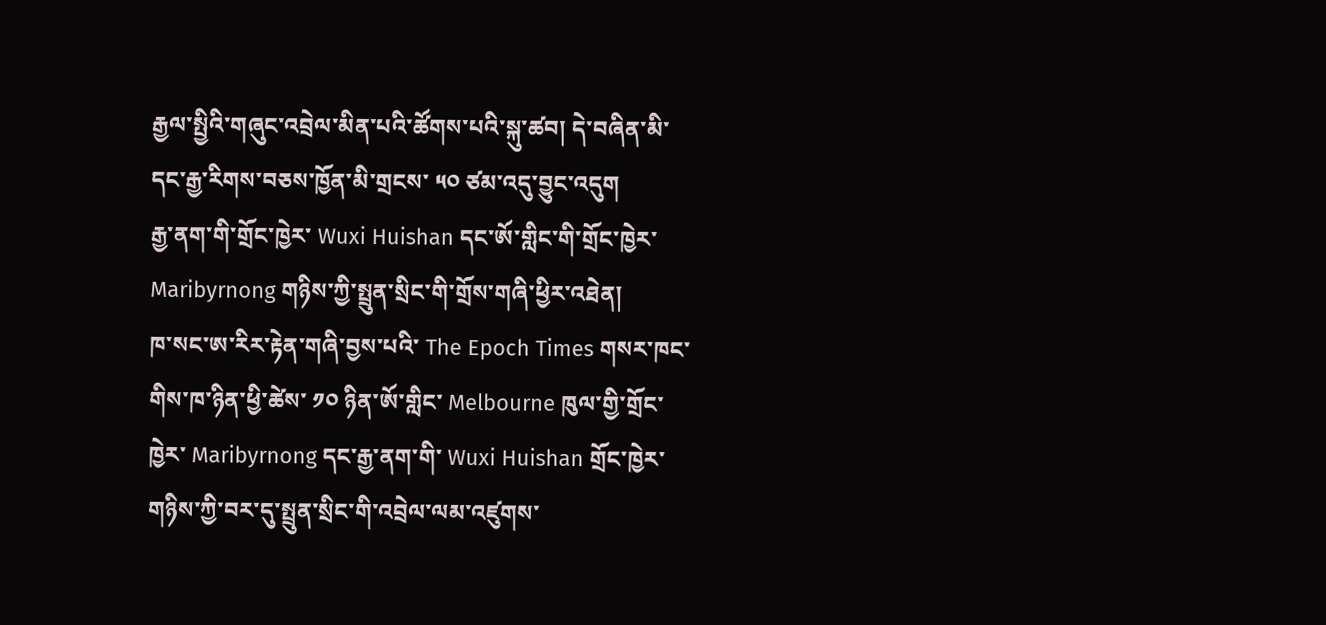རྒྱལ་སྤྱིའི་གཞུང་འབྲེལ་མིན་པའི་ཚོགས་པའི་སྐུ་ཚབ། དེ་བཞིན་མི་དང་རྒྱ་རིགས་བཅས་ཁྱོན་མི་གྲངས་ ༥༠ ཙམ་འདུ་བྱུང་འདུག
རྒྱ་ནག་གི་གྲོང་ཁྱེར་ Wuxi Huishan དང་ཨོ་གླིང་གི་གྲོང་ཁྱེར་ Maribyrnong གཉིས་ཀྱི་སྤྲུན་སྲིང་གི་གྲོས་གཞི་ཕྱིར་འཐེན།
ཁ་སང་ཨ་རིར་རྟེན་གཞི་བྱས་པའི་ The Epoch Times གསར་ཁང་གིས་ཁ་ཉིན་ཕྱི་ཚེས་ ༡༠ ཉིན་ཨོ་གླིང་ Melbourne ཁུལ་གྱི་གྲོང་ཁྱེར་ Maribyrnong དང་རྒྱ་ནག་གི་ Wuxi Huishan གྲོང་ཁྱེར་གཉིས་ཀྱི་བར་དུ་སྤྲུན་སྲིང་གི་འབྲེལ་ལམ་འཛུགས་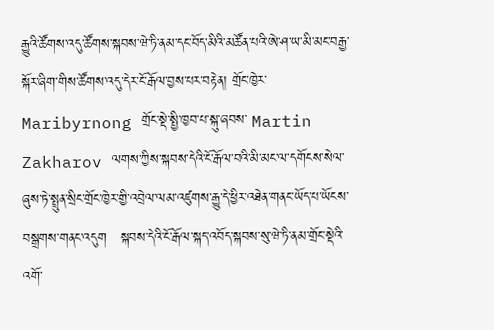རྒྱུའི་ཚོགས་འདུ་ཚོགས་སྐབས་ཝེ་ཏི་ནམ་དང་བོད་མིའི་མཚོན་པའི་ཨེ་ཤ་ཡ་མི་མང་བརྒྱ་སྐོར་ཞིག་གིས་ཚོགས་འདུ་དེར་ངོ་རྒོལ་བྱས་པར་བརྟེན། གྲོང་ཁྱེར་ Maribyrnong གྲོང་སྡེ་སྤྱི་ཁྱབ་པ་སྐུ་ཞབས་ Martin Zakharov ལགས་ཀྱིས་སྐབས་དེའི་ངོ་རྒོལ་བའི་མི་མང་ལ་དགོངས་སེལ་ཞུས་ཏེ་སྤྲུན་སྲིང་གྲོང་ཁྱེར་གྱི་འབྲེལ་ལམ་འཛུགས་རྒྱུ་དེ་ཕྱིར་འཐེན་གནང་ཡོད་པ་ཡོངས་བསྒྲགས་གནང་འདུག   སྐབས་དེའི་ངོ་རྒོལ་སྐད་འབོད་སྐབས་སུ་ཝེ་ཏི་ནམ་གྲོང་སྡེའི་འགོ་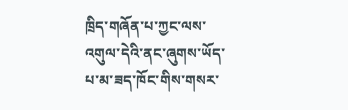ཁྲིད་གཞོན་པ་ཀྱང་ལས་འགུལ་དེའི་ནང་ཞུགས་ཡོད་པ་མ་ཟད་ཁོང་གིས་གསར་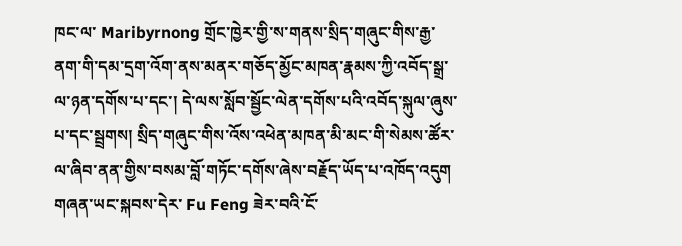ཁང་ལ་ Maribyrnong གྲོང་ཁྱེར་གྱི་ས་གནས་སྲིད་གཞུང་གིས་རྒྱ་ནག་གི་དམ་དྲག་འོག་ནས་མནར་གཅོད་མྱོང་མཁན་རྣམས་ཀྱི་འབོད་སྒྲ་ལ་ཉན་དགོས་པ་དང་། དེ་ལས་སློབ་སྦྱོང་ལེན་དགོས་པའི་འབོད་སྐུལ་ཞུས་པ་དང་སྦྲགས། སྲིད་གཞུང་གིས་འོས་འཕེན་མཁན་མི་མང་གི་སེམས་ཚོར་ལ་ཞིབ་ནན་གྱིས་བསམ་བློ་གཏོང་དགོས་ཞེས་བརྗོད་ཡོད་པ་འཁོད་འདུག གཞན་ཡང་སྐབས་དེར་ Fu Feng ཟེར་བའི་ངོ་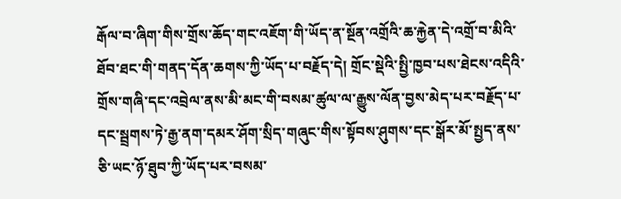རྒོལ་བ་ཞིག་གིས་གྲོས་ཆོད་གང་འཇོག་གི་ཡོད་ན་སྔོན་འགྲོའི་ཆ་རྐྱེན་དེ་འགྲོ་བ་མིའི་ཐོབ་ཐང་གི་གནད་དོན་ཆགས་ཀྱི་ཡོད་པ་བརྗོད་དེ། གྲོང་སྡེའི་སྤྱི་ཁྱབ་པས་ཐེངས་འདིའི་གྲོས་གཞི་དང་འབྲེལ་ནས་མི་མང་གི་བསམ་ཚུལ་ལ་རྒྱུས་ལོན་བྱས་མེད་པར་བརྗོད་པ་དང་སྦྲགས་ཏེ་རྒྱ་ནག་དམར་ཤོག་སྲིད་གཞུང་གིས་སྟོབས་ཤུགས་དང་སྒོར་མོ་སྤྱད་ནས་ཅི་ཡང་ཉོ་ཐུབ་ཀྱི་ཡོད་པར་བསམ་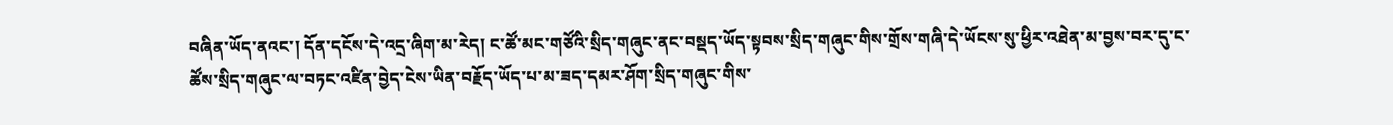བཞིན་ཡོད་ནའང་། དོན་དངོས་དེ་འདྲ་ཞིག་མ་རེད། ང་ཚོ་མང་གཙོའི་སྲིད་གཞུང་ནང་བསྡད་ཡོད་སྟབས་སྲིད་གཞུང་གིས་གྲོས་གཞི་དེ་ཡོངས་སུ་ཕྱིར་འཐེན་མ་བྱས་བར་དུ་ང་ཚོས་སྲིད་གཞུང་ལ་བཏང་འཛིན་བྱེད་ངེས་ཡིན་བརྗོད་ཡོད་པ་མ་ཟད་དམར་ཤོག་སྲིད་གཞུང་གིས་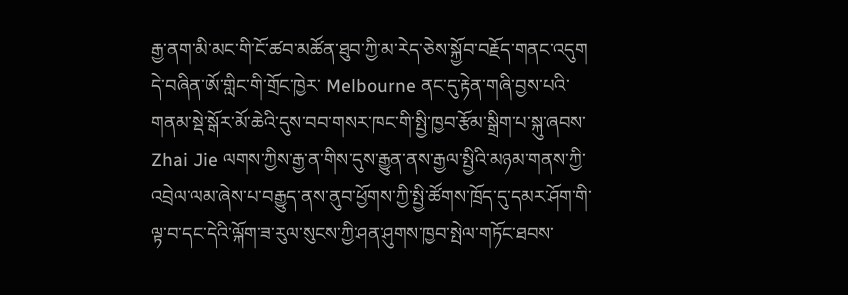རྒྱ་ནག་མི་མང་གི་ངོ་ཚབ་མཚོན་ཐུབ་ཀྱི་མ་རེད་ཅེས་སྐྱོབ་བརྗོད་གནང་འདུག དེ་བཞིན་ཨོ་གླིང་གི་གྲོང་ཁྱེར་ Melbourne ནང་དུ་རྟེན་གཞི་བྱས་པའི་གནམ་སྡེ་སྒོར་མོ་ཆེའི་དུས་བབ་གསར་ཁང་གི་སྤྱི་ཁྱབ་རྩོམ་སྒྲིག་པ་སྐུ་ཞབས་ Zhai Jie ལགས་ཀྱིས་རྒྱ་ན་གིས་དུས་རྒྱུན་ནས་རྒྱལ་སྤྱིའི་མཉམ་གནས་ཀྱི་འབྲེལ་ལམ་ཞེས་པ་བརྒྱུད་ནས་ནུབ་ཕྱོགས་ཀྱི་སྤྱི་ཚོགས་ཁྲོད་དུ་དམར་ཤོག་གི་ལྟ་བ་དང་དེའི་ལྐོག་ཟ་རུལ་སུངས་ཀྱི་ཤན་ཤུགས་ཁྱབ་སྤེལ་གཏོང་ཐབས་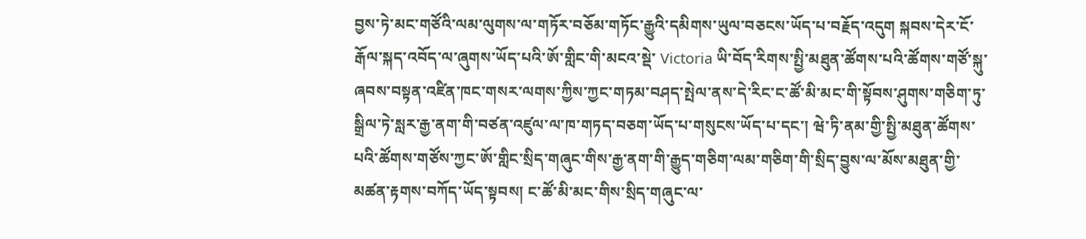བྱས་ཏེ་མང་གཙོའི་ལམ་ལུགས་ལ་གཏོར་བཅོམ་གཏོང་རྒྱུའི་དམིགས་ཡུལ་བཅངས་ཡོད་པ་བརྗོད་འདུག སྐབས་དེར་ངོ་རྒོལ་སྐད་འབོད་ལ་ཞུགས་ཡོད་པའི་ཨོ་གླིང་གི་མངའ་སྡེ་ Victoria ཡི་བོད་རིགས་སྤྱི་མཐུན་ཚོགས་པའི་ཚོགས་གཙོ་སྐུ་ཞབས་བསྟན་འཛིན་ཁང་གསར་ལགས་ཀྱིས་ཀྱང་གཏམ་བཤད་སྤེལ་ནས་དེ་རིང་ང་ཚོ་མི་མང་གི་སྟོབས་ཤུགས་གཅིག་ཏུ་སྒྲིལ་ཏེ་སླར་རྒྱ་ནག་གི་བཙན་འཛུལ་ལ་ཁ་གཏད་བཅག་ཡོད་པ་གསུངས་ཡོད་པ་དང་། ཝེ་ཏི་ནམ་གྱི་སྤྱི་མཐུན་ཚོགས་པའི་ཚོགས་གཙོས་ཀྱང་ཨོ་གླིང་སྲིད་གཞུང་གིས་རྒྱ་ནག་གི་རྒྱུད་གཅིག་ལམ་གཅིག་གི་སྲིད་བྱུས་ལ་མོས་མཐུན་གྱི་མཚན་རྟགས་བཀོད་ཡོད་སྟབས། ང་ཚོ་མི་མང་གིས་སྲིད་གཞུང་ལ་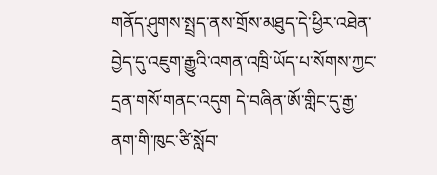གནོད་ཤུགས་སྤྲད་ནས་གྲོས་མཐུད་དེ་ཕྱིར་འཐེན་བྱེད་དུ་འཇུག་རྒྱུའི་འགན་འཁྲི་ཡོད་པ་སོགས་ཀྱང་དྲན་གསོ་གནང་འདུག དེ་བཞིན་ཨོ་གླིང་དུ་རྒྱ་ནག་གི་ཁུང་ཙི་སློབ་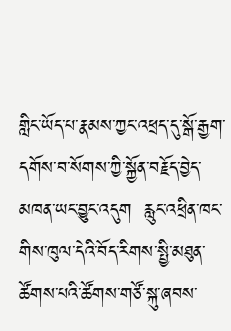གླིང་ཡོད་པ་རྣམས་ཀྱང་འཕྲད་དུ་སྒོ་རྒྱག་དགོས་བ་སོགས་ཀྱི་སྐྱོན་བརྗོད་བྱེད་མཁན་ཡང་བྱུང་འདུག  རླུང་འཕྲིན་ཁང་གིས་ཁུལ་དེའི་བོད་རིགས་སྤྱི་མཐུན་ཚོགས་པའི་ཚོགས་གཙོ་སྐུ་ཞབས་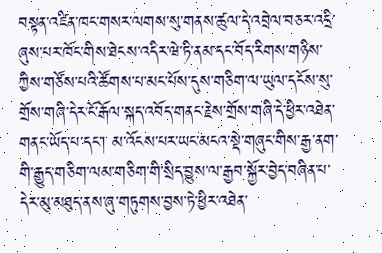བསྟན་འཛིན་ཁང་གསར་ལགས་སུ་གནས་ཚུལ་དེ་འབྲེལ་བཅར་འདྲི་ཞུས་པར་ཁོང་གིས་ཐེངས་འདིར་ཝེ་ཏི་ནམ་དང་བོད་རིགས་གཉིས་ཀྱིས་གཙོས་པའི་ཚོགས་པ་མང་པོས་དུས་གཅིག་ལ་ཡུལ་དངོས་སུ་གྲོས་གཞི་དེར་ངོ་རྒོལ་སྐད་འབོད་གནང་རྗེས་གྲོས་གཞི་དེ་ཕྱིར་འཐེན་གནང་ཡོད་པ་དང་། མ་འོངས་པར་ཡང་མངའ་སྡེ་གཞུང་གིས་རྒྱ་ནག་གི་རྒྱུད་གཅིག་ལམ་གཅིག་གི་སྲིད་བྱུས་ལ་རྒྱབ་སྐྱོར་བྱེད་བཞིན་པ་དེར་མུ་མཐུད་ནས་ཞུ་གཏུགས་བྱས་ཏེ་ཕྱིར་འཐེན་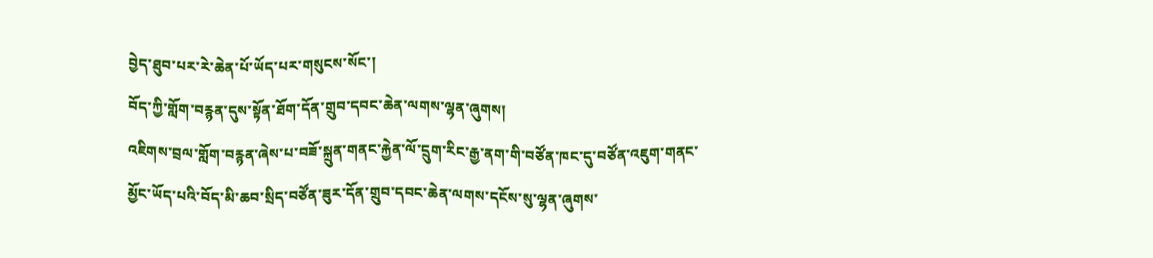བྱེད་ཐུབ་པར་རེ་ཆེན་པོ་ཡོད་པར་གསུངས་སོང་།
བོད་ཀྱི་གློག་བརྙན་དུས་སྟོན་ཐོག་དོན་གྲུབ་དབང་ཆེན་ལགས་ལྷན་ཞུགས།
འཇིགས་བྲལ་གློག་བརྙན་ཞེས་པ་བཟོ་སྐྲུན་གནང་རྐྱེན་ལོ་དྲུག་རིང་རྒྱ་ནག་གི་བཙོན་ཁང་དུ་བཙོན་འཇུག་གནང་མྱོང་ཡོད་པའི་བོད་མི་ཆབ་སྲིད་བཙོན་ཟུར་དོན་གྲུབ་དབང་ཆེན་ལགས་དངོས་སུ་ལྷན་ཞུགས་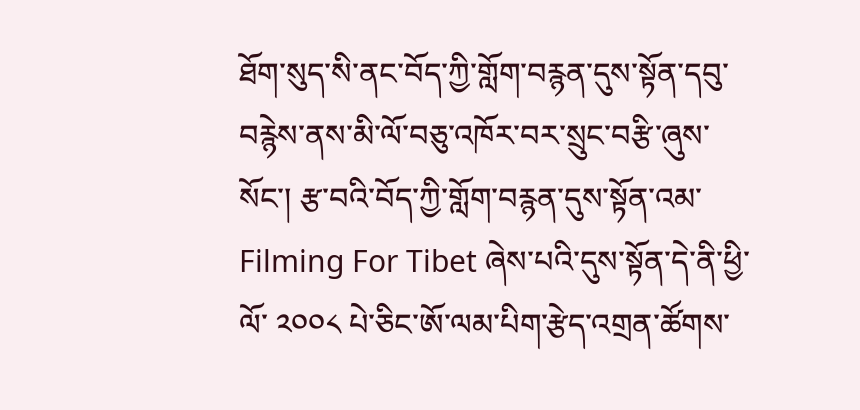ཐོག་སུད་སི་ནང་བོད་ཀྱི་གློག་བརྙན་དུས་སྟོན་དབུ་བརྙེས་ནས་མི་ལོ་བཅུ་འཁོར་བར་སྲུང་བརྩི་ཞུས་སོང་། རྩ་བའི་བོད་ཀྱི་གློག་བརྙན་དུས་སྟོན་འམ་ Filming For Tibet ཞེས་པའི་དུས་སྟོན་དེ་ནི་ཕྱི་ལོ་ ༢༠༠༨ པེ་ཅིང་ཨོ་ལམ་པིག་རྩེད་འགྲན་ཚོགས་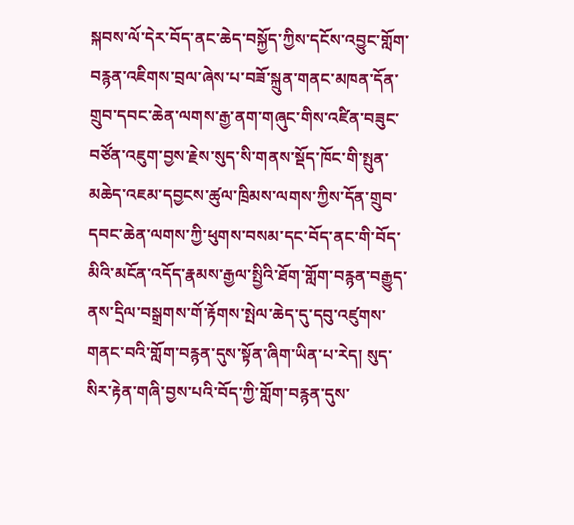སྐབས་ལོ་དེར་བོད་ནང་ཆེད་བསྐྱོད་ཀྱིས་དངོས་འབྱུང་གློག་བརྙན་འཇིགས་བྲལ་ཞེས་པ་བཟོ་སྐྲུན་གནང་མཁན་དོན་གྲུབ་དབང་ཆེན་ལགས་རྒྱ་ནག་གཞུང་གིས་འཛིན་བཟུང་བཙོན་འཇུག་བྱས་རྗེས་སུད་སི་གནས་སྡོད་ཁོང་གི་སྤུན་མཆེད་འཇམ་དབྱངས་ཚུལ་ཁྲིམས་ལགས་ཀྱིས་དོན་གྲུབ་དབང་ཆེན་ལགས་ཀྱི་ཕུགས་བསམ་དང་བོད་ནང་གི་བོད་མིའི་མངོན་འདོད་རྣམས་རྒྱལ་སྤྱིའི་ཐོག་གློག་བརྙན་བརྒྱུད་ནས་དྲིལ་བསྒྲགས་གོ་རྟོགས་སྤེལ་ཆེད་དུ་དབུ་འཛུགས་གནང་བའི་གློག་བརྙན་དུས་སྟོན་ཞིག་ཡིན་པ་རེད། སུད་སིར་རྟེན་གཞི་བྱས་པའི་བོད་ཀྱི་གློག་བརྙན་དུས་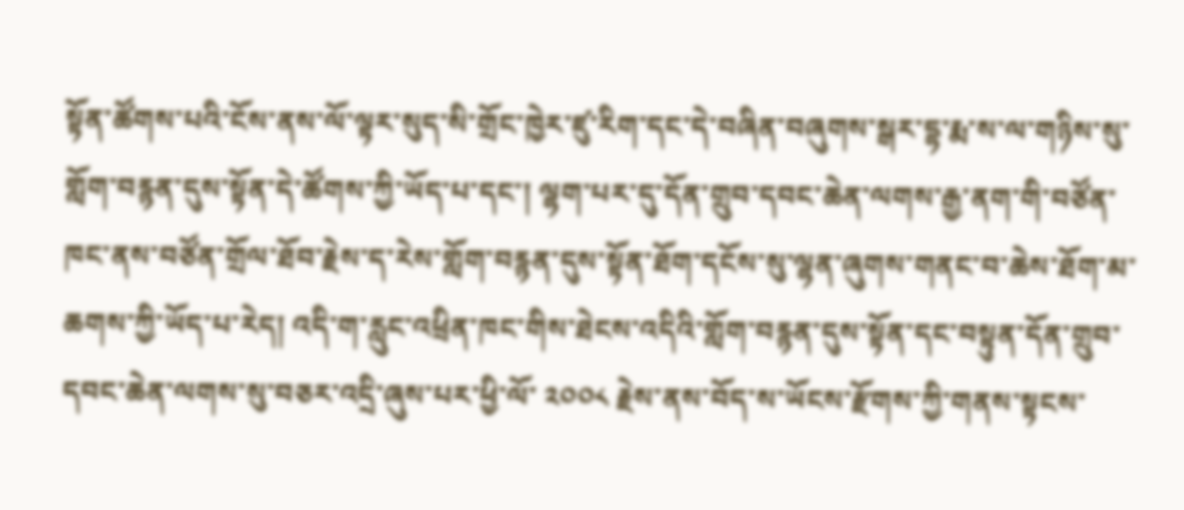སྟོན་ཚོགས་པའི་ངོས་ནས་ལོ་ལྟར་སུད་སི་གྲོང་ཁྱེར་ཛུ་རིག་དང་དེ་བཞིན་བཞུགས་སྒར་དྷ་རྨ་ས་ལ་གཉིས་སུ་གློག་བརྙན་དུས་སྟོན་དེ་ཚོགས་ཀྱི་ཡོད་པ་དང་། ལྷག་པར་དུ་དོན་གྲུབ་དབང་ཆེན་ལགས་རྒྱ་ནག་གི་བཙོན་ཁང་ནས་བཙོན་གྲོལ་ཐོབ་རྗེས་ད་རེས་གློག་བརྙན་དུས་སྟོན་ཐོག་དངོས་སུ་ལྷན་ཞུགས་གནང་བ་ཆེས་ཐོག་མ་ཆགས་ཀྱི་ཡོད་པ་རེད། འདི་ག་རླུང་འཕྲིན་ཁང་གིས་ཐེངས་འདིའི་གློག་བརྙན་དུས་སྟོན་དང་བསྟུན་དོན་གྲུབ་དབང་ཆེན་ལགས་སུ་བཅར་འདྲི་ཞུས་པར་ཕྱི་ལོ་ ༢༠༠༨ རྗེས་ནས་བོད་ས་ཡོངས་རྫོགས་ཀྱི་གནས་སྟངས་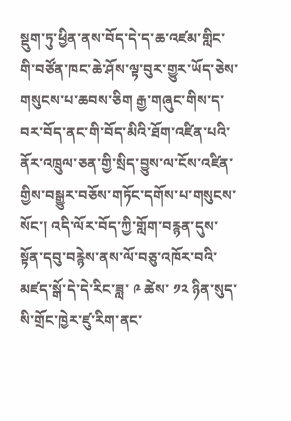སྡུག་ཏུ་ཕྱིན་ནས་བོད་དེ་ད་ཆ་འཛམ་གླིང་གི་བཙོན་ཁང་ཆེ་ཤོས་ལྟ་བུར་གྱུར་ཡོད་ཅེས་གསུངས་པ་ཆབས་ཅིག རྒྱ་གཞུང་གིས་ད་བར་བོད་ནང་གི་བོད་མིའི་ཐོག་འཛིན་པའི་ནོར་འཁྲུལ་ཅན་གྱི་སྲིད་བྱུས་ལ་ངོས་འཛིན་གྱིས་བསྒྱུར་བཅོས་གཏོང་དགོས་པ་གསུངས་སོང་། འདི་ལོར་བོད་ཀྱི་གློག་བརྙན་དུས་སྟོན་དབུ་བརྙེས་ནས་ལོ་བཅུ་འཁོར་བའི་མཛད་སྒོ་དེ་དེ་རིང་ཟླ་ ༩ ཚེས་ ༡༢ ཉིན་སུད་སི་གྲོང་ཁྱེར་ཛུ་རིག་ནང་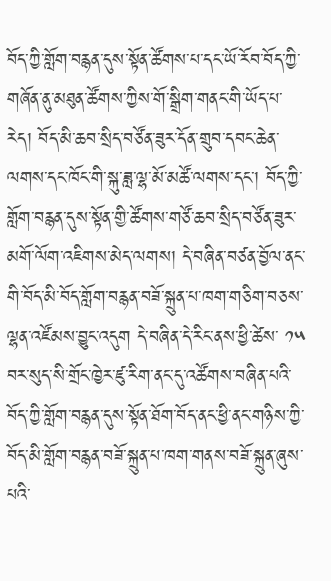བོད་ཀྱི་གློག་བརྙན་དུས་སྟོན་ཚོགས་པ་དང་ཡོ་རོབ་བོད་ཀྱི་གཞོན་ནུ་མཐུན་ཚོགས་ཀྱིས་གོ་སྒྲིག་གནང་གི་ཡོད་པ་རེད། བོད་མི་ཆབ་སྲིད་བཙོན་ཟུར་དོན་གྲུབ་དབང་ཆེན་ལགས་དང་ཁོང་གི་སྐུ་ཟླ་ལྷ་མོ་མཚོ་ལགས་དང་། བོད་ཀྱི་གློག་བརྙན་དུས་སྟོན་གྱི་ཚོགས་གཙོ་ཆབ་སྲིད་བཙོན་ཟུར་མགོ་ལོག་འཇིགས་མེད་ལགས། དེ་བཞིན་བཙན་བྱོལ་ནང་གི་བོད་མི་བོད་གློག་བརྙན་བཟོ་སྐྲུན་པ་ཁག་གཅིག་བཅས་ལྷན་འཛོམས་བྱུང་འདུག དེ་བཞིན་དེ་རིང་ནས་ཕྱི་ཚེས་ ༡༥ བར་སུད་སི་གྲོང་ཁྱེར་ཛུ་རིག་ནང་དུ་འཚོགས་བཞིན་པའི་བོད་ཀྱི་གློག་བརྙན་དུས་སྟོན་ཐོག་བོད་ནང་ཕྱི་ནང་གཉིས་ཀྱི་བོད་མི་གློག་བརྙན་བཟོ་སྐྲུན་པ་ཁག་གནས་བཟོ་སྐྲུན་ཞུས་པའི་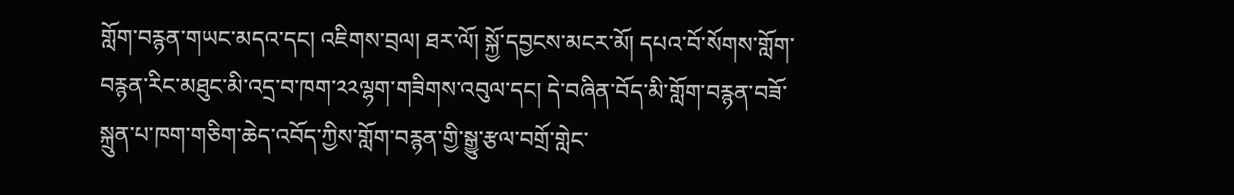གློག་བརྙན་གཡང་མདའ་དང། འཇིགས་བྲལ། ཐར་ལོ། སྐྱོ་དབྱངས་མངར་མོ། དཔའ་བོ་སོགས་གློག་བརྙན་རིང་མཐུང་མི་འདྲ་བ་ཁག་༢༢ལྷག་གཟིགས་འབུལ་དང། དེ་བཞིན་བོད་མི་གློག་བརྙན་བཟོ་སྐྲུན་པ་ཁག་གཅིག་ཆེད་འབོད་ཀྱིས་གློག་བརྙན་གྱི་སྒྱུ་རྩལ་བགྲོ་གླེང་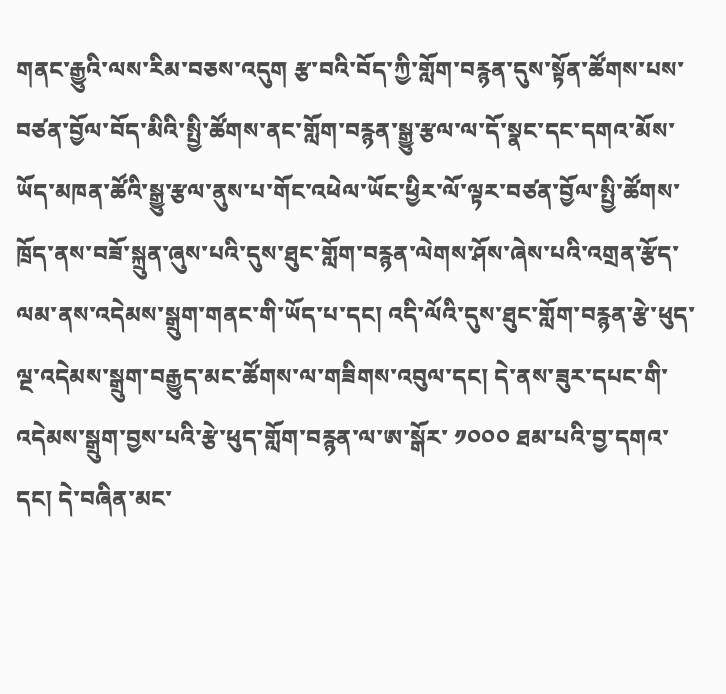གནང་རྒྱུའི་ལས་རིམ་བཅས་འདུག རྩ་བའི་བོད་ཀྱི་གློག་བརྙན་དུས་སྟོན་ཚོགས་པས་བཙན་བྱོལ་བོད་མིའི་སྤྱི་ཚོགས་ནང་གློག་བརྙན་སྒྱུ་རྩལ་ལ་དོ་སྣང་དང་དགའ་མོས་ཡོད་མཁན་ཚོའི་སྒྱུ་རྩལ་ནུས་པ་གོང་འཕེལ་ཡོང་ཕྱིར་ལོ་ལྟར་བཙན་བྱོལ་སྤྱི་ཚོགས་ཁྲོད་ནས་བཟོ་སྐྲུན་ཞུས་པའི་དུས་ཐུང་གློག་བརྙན་ལེགས་ཤོས་ཞེས་པའི་འགྲན་རྩོད་ལམ་ནས་འདེམས་སྒྲུག་གནང་གི་ཡོད་པ་དང། འདི་ལོའི་དུས་ཐུང་གློག་བརྙན་རྩེ་ཕུད་ལྔ་འདེམས་སྒྲུག་བརྒྱུད་མང་ཚོགས་ལ་གཟིགས་འབུལ་དང། དེ་ནས་ཟུར་དཔང་གི་འདེམས་སྒྲུག་བྱས་པའི་རྩེ་ཕུད་གློག་བརྙན་ལ་ཨ་སྒོར་ ༡༠༠༠ ཐམ་པའི་བྱ་དགའ་དང། དེ་བཞིན་མང་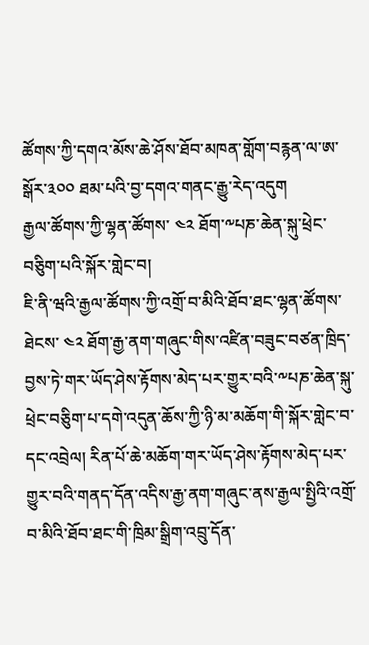ཚོགས་ཀྱི་དགའ་མོས་ཆེ་ཤོས་ཐོབ་མཁན་གློག་བརྙན་ལ་ཨ་སྒོར་༣༠༠ ཐམ་པའི་བྱ་དགའ་གནང་རྒྱུ་རེད་འདུག
རྒྱལ་ཚོགས་ཀྱི་ལྷན་ཚོགས་ ༤༢ ཐོག་༸པཎ་ཆེན་སྐུ་ཕྲེང་བཅིུག་པའི་སྐོར་གླེང་བ།
ཇི་ནི་ཝའི་རྒྱལ་ཚོགས་ཀྱི་འགྲོ་བ་མིའི་ཐོབ་ཐང་ལྷན་ཚོགས་ཐེངས་ ༤༢ ཐོག་རྒྱ་ནག་གཞུང་གིས་འཛིན་བཟུང་བཙན་ཁྲིད་བྱས་ཏེ་གར་ཡོད་ཤེས་རྟོགས་མེད་པར་གྱུར་བའི་༸པཎ་ཆེན་སྐུ་ཕྲེང་བཅིུག་པ་དགེ་འདུན་ཆོས་ཀྱི་ཉི་མ་མཆོག་གི་སྐོར་གླེང་བ་དང་འབྲེལ། རིན་པོ་ཆེ་མཆོག་གར་ཡོད་ཤེས་རྟོགས་མེད་པར་གྱུར་བའི་གནད་དོན་འདིས་རྒྱ་ནག་གཞུང་ནས་རྒྱལ་སྤྱིའི་འགྲོ་བ་མིའི་ཐོབ་ཐང་གི་ཁྲིམ་སྒྲིག་འབྲུ་དོན་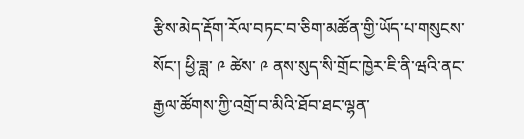རྩིས་མེད་རྡོག་རོལ་བཏང་བ་ཅིག་མཚོན་གྱི་ཡོད་པ་གསུངས་སོང་། ཕྱི་ཟླ་ ༩ ཚེས་ ༩ ནས་སུད་སི་གྲོང་ཁྱེར་ཇི་ནི་ཝའི་ནང་རྒྱལ་ཚོགས་ཀྱི་འགྲོ་བ་མིའི་ཐོབ་ཐང་ལྷན་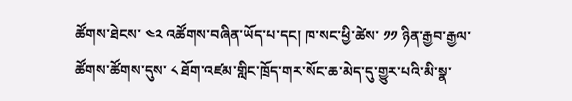ཚོགས་ཐེངས་ ༤༢ འཚོགས་བཞིན་ཡོད་པ་དང། ཁ་སང་ཕྱི་ཚེས་ ༡༡ ཉིན་རྒྱབ་རྒྱལ་ཚོགས་ཚོགས་དུས་ ༨ ཐོག་འཛམ་གླིང་ཁྲོད་གར་སོང་ཆ་མེད་དུ་གྱུར་པའི་མི་སྣ་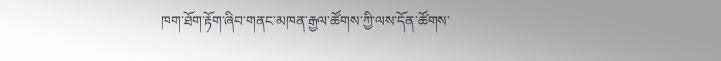ཁག་ཐོག་རྟོག་ཞིབ་གནང་མཁན་རྒྱལ་ཚོགས་ཀྱི་ལས་དོན་ཚོགས་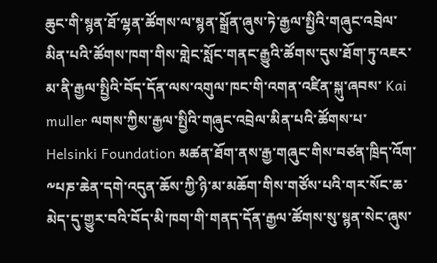ཆུང་གི་སྙན་ཐོ་ལྷན་ཚོགས་ལ་སྙན་སྒྲོན་ཞུས་ཏེ་རྒྱལ་སྤྱིའི་གཞུང་འབྲེལ་མིན་པའི་ཚོགས་ཁག་གིས་གླེང་སློང་གནང་རྒྱུའི་ཚོགས་དུས་ཐོག་ཏུ་འཇར་མ་ནི་རྒྱལ་སྤྱིའི་བོད་དོན་ལས་འགུལ་ཁང་གི་འགན་འཛིན་སྐུ་ཞབས་ Kai muller ལགས་ཀྱིས་རྒྱལ་སྤྱིའི་གཞུང་འབྲེལ་མིན་པའི་ཚོགས་པ་ Helsinki Foundation མཚན་ཐོག་ནས་རྒྱ་གཞུང་གིས་བཙན་ཁྲིད་འོག་༸པཎ་ཆེན་དགེ་འདུན་ཆོས་ཀྱི་ཉི་མ་མཆོག་གིས་གཙོས་པའི་གར་སོང་ཆ་མེད་དུ་གྱུར་བའི་བོད་མི་ཁག་གི་གནད་དོན་རྒྱལ་ཚོགས་སུ་སྙན་སེང་ཞུས་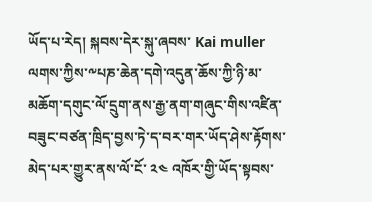ཡོད་པ་རེད། སྐབས་དེར་སྐུ་ཞབས་ Kai muller ལགས་ཀྱིས་༸པཎ་ཆེན་དགེ་འདུན་ཆོས་ཀྱི་ཉི་མ་མཆོག་དགུང་ལོ་དྲུག་ནས་རྒྱ་ནག་གཞུང་གིས་འཛིན་བཟུང་བཙན་ཁྲིད་བྱས་ཏེ་ད་བར་གར་ཡོད་ཤེས་རྟོགས་མེད་པར་གྱུར་ནས་ལོ་ངོ་ ༢༤ འཁོར་གྱི་ཡོད་སྟབས་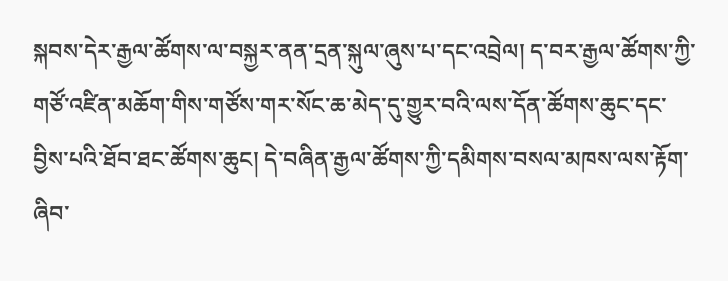སྐབས་དེར་རྒྱལ་ཚོགས་ལ་བསྐྱར་ནན་དྲན་སྐུལ་ཞུས་པ་དང་འབྲེལ། ད་བར་རྒྱལ་ཚོགས་ཀྱི་གཙོ་འཛིན་མཆོག་གིས་གཙོས་གར་སོང་ཆ་མེད་དུ་གྱུར་བའི་ལས་དོན་ཚོགས་ཆུང་དང་བྱིས་པའི་ཐོབ་ཐང་ཚོགས་ཆུང། དེ་བཞིན་རྒྱལ་ཚོགས་ཀྱི་དམིགས་བསལ་མཁས་ལས་རྟོག་ཞིབ་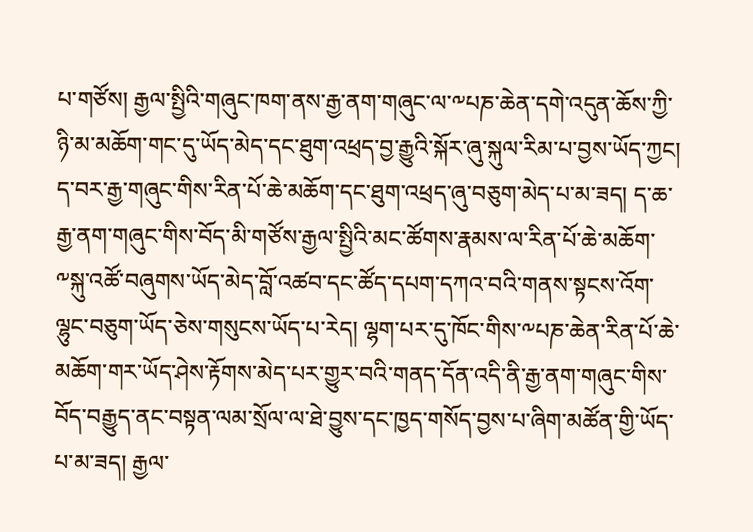པ་གཙོས། རྒྱལ་སྤྱིའི་གཞུང་ཁག་ནས་རྒྱ་ནག་གཞུང་ལ་༸པཎ་ཆེན་དགེ་འདུན་ཆོས་ཀྱི་ཉི་མ་མཆོག་གང་དུ་ཡོད་མེད་དང་ཐུག་འཕྲད་བྱ་རྒྱུའི་སྐོར་ཞུ་སྐུལ་རིམ་པ་བྱས་ཡོད་ཀྱང། ད་བར་རྒྱ་གཞུང་གིས་རིན་པོ་ཆེ་མཆོག་དང་ཐུག་འཕྲད་ཞུ་བཅུག་མེད་པ་མ་ཟད། ད་ཆ་རྒྱ་ནག་གཞུང་གིས་བོད་མི་གཙོས་རྒྱལ་སྤྱིའི་མང་ཚོགས་རྣམས་ལ་རིན་པོ་ཆེ་མཆོག་༸སྐུ་འཚོ་བཞུགས་ཡོད་མེད་བློ་འཚབ་དང་ཚོད་དཔག་དཀའ་བའི་གནས་སྟངས་འོག་ལྷུང་བཅུག་ཡོད་ཅེས་གསུངས་ཡོད་པ་རེད། ལྷག་པར་དུ་ཁོང་གིས་༸པཎ་ཆེན་རིན་པོ་ཆེ་མཆོག་གར་ཡོད་ཤེས་རྟོགས་མེད་པར་གྱུར་བའི་གནད་དོན་འདི་ནི་རྒྱ་ནག་གཞུང་གིས་བོད་བརྒྱུད་ནང་བསྟན་ལམ་སྲོལ་ལ་ཐེ་བྱུས་དང་ཁྱད་གསོད་བྱས་པ་ཞིག་མཚོན་གྱི་ཡོད་པ་མ་ཟད། རྒྱལ་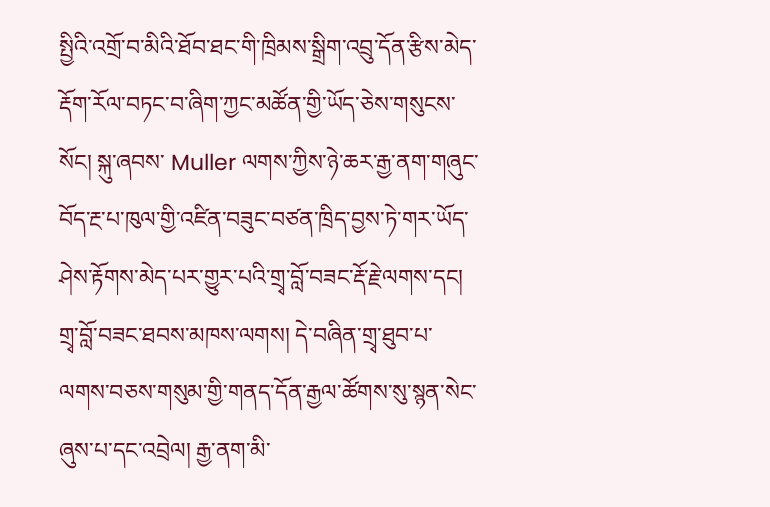སྤྱིའི་འགྲོ་བ་མིའི་ཐོབ་ཐང་གི་ཁྲིམས་སྒྲིག་འབྲུ་དོན་རྩིས་མེད་རྡོག་རོལ་བཏང་བ་ཞིག་ཀྱང་མཚོན་གྱི་ཡོད་ཅེས་གསུངས་སོང། སྐུ་ཞབས་ Muller ལགས་ཀྱིས་ཉེ་ཆར་རྒྱ་ནག་གཞུང་བོད་རྔ་པ་ཁུལ་གྱི་འཛིན་བཟུང་བཙན་ཁྲིད་བྱས་ཏེ་གར་ཡོད་ཤེས་རྟོགས་མེད་པར་གྱུར་པའི་གྲྭ་བློ་བཟང་རྡོ་རྗེ་ལགས་དང། གྲྭ་བློ་བཟང་ཐབས་མཁས་ལགས། དེ་བཞིན་གྲྭ་ཐུབ་པ་ལགས་བཅས་གསུམ་གྱི་གནད་དོན་རྒྱལ་ཚོགས་སུ་སྙན་སེང་ཞུས་པ་དང་འབྲེལ། རྒྱ་ནག་མི་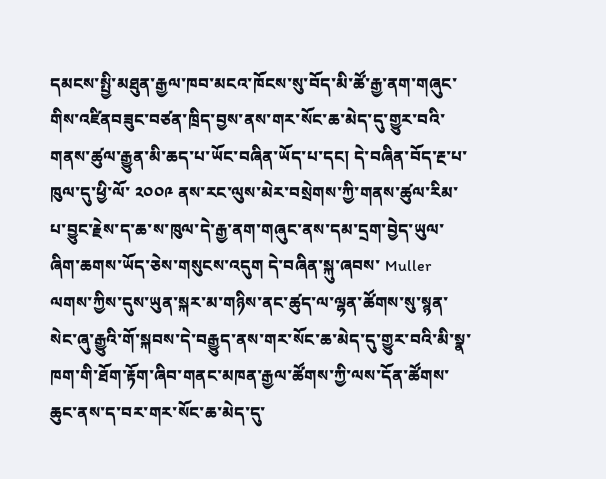དམངས་སྤྱི་མཐུན་རྒྱལ་ཁབ་མངའ་ཁོངས་སུ་བོད་མི་ཚོ་རྒྱ་ནག་གཞུང་གིས་འཛིནབཟུང་བཙན་ཁྲིད་བྱས་ནས་གར་སོང་ཆ་མེད་དུ་གྱུར་བའི་གནས་ཚུལ་རྒྱུན་མི་ཆད་པ་ཡོང་བཞིན་ཡོད་པ་དང། དེ་བཞིན་བོད་རྔ་པ་ཁུལ་དུ་ཕྱི་ལོ་ ༢༠༠༩ ནས་རང་ལུས་མེར་བསྲེགས་ཀྱི་གནས་ཚུལ་རིམ་པ་བྱུང་རྗེས་ད་ཆ་ས་ཁུལ་དེ་རྒྱ་ནག་གཞུང་ནས་དམ་དྲག་བྱེད་ཡུལ་ཞིག་ཆགས་ཡོད་ཅེས་གསུངས་འདུག དེ་བཞིན་སྐུ་ཞབས་ Muller ལགས་ཀྱིས་དུས་ཡུན་སྐར་མ་གཉིས་ནང་ཚུད་ལ་ལྷན་ཚོགས་སུ་སྙན་སེང་ཞུ་རྒྱུའི་གོ་སྐབས་དེ་བརྒྱུད་ནས་གར་སོང་ཆ་མེད་དུ་གྱུར་བའི་མི་སྣ་ཁག་གི་ཐོག་རྟོག་ཞིབ་གནང་མཁན་རྒྱལ་ཚོགས་ཀྱི་ལས་དོན་ཚོགས་ཆུང་ནས་ད་བར་གར་སོང་ཆ་མེད་དུ་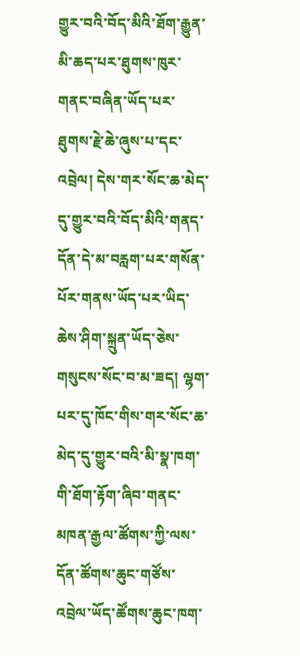གྱུར་བའི་བོད་མིའི་ཐོག་རྒྱུན་མི་ཆད་པར་ཐུགས་ཁུར་གནང་བཞིན་ཡོད་པར་ཐུགས་རྗེ་ཆེ་ཞུས་པ་དང་འབྲེལ། དེས་གར་སོང་ཆ་མེད་དུ་གྱུར་བའི་བོད་མིའི་གནད་དོན་དེ་མ་བརླག་པར་གསོན་པོར་གནས་ཡོད་པར་ཡིད་ཆེས་ཤིག་སྐྲུན་ཡོད་ཅེས་གསུངས་སོང་བ་མ་ཟད། ལྷག་པར་དུ་ཁོང་གིས་གར་སོང་ཆ་མེད་དུ་གྱུར་བའི་མི་སྣ་ཁག་གི་ཐོག་རྟོག་ཞིབ་གནང་མཁན་རྒྱལ་ཚོགས་ཀྱི་ལས་དོན་ཚོགས་ཆུང་གཙོས་འབྲེལ་ཡོད་ཚོགས་ཆུང་ཁག་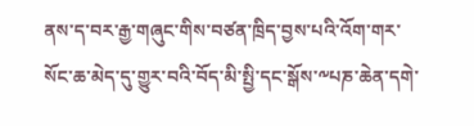ནས་ད་བར་རྒྱ་གཞུང་གིས་བཙན་ཁྲིད་བྱས་པའི་འོག་གར་སོང་ཆ་མེད་དུ་གྱུར་བའི་བོད་མི་སྤྱི་དང་སྒོས་༸པཎ་ཆེན་དགེ་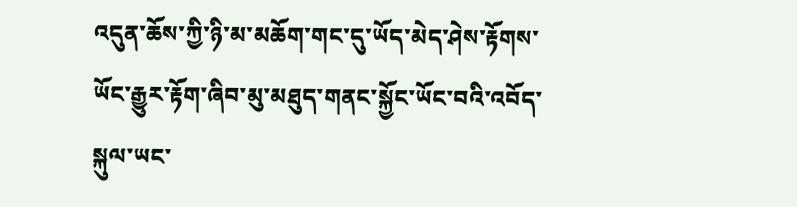འདུན་ཆོས་ཀྱི་ཉི་མ་མཆོག་གང་དུ་ཡོད་མེད་ཤེས་རྟོགས་ཡོང་རྒྱུར་རྟོག་ཞིབ་མུ་མཐུད་གནང་སྐྱོང་ཡོང་བའི་འབོད་སྐུལ་ཡང་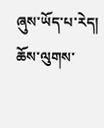ཞུས་ཡོད་པ་རེད།
ཆོས་ལུགས་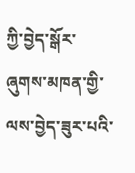ཀྱི་བྱེད་སྒོར་ཞུགས་མཁན་གྱི་ལས་བྱེད་ཟུར་པའི་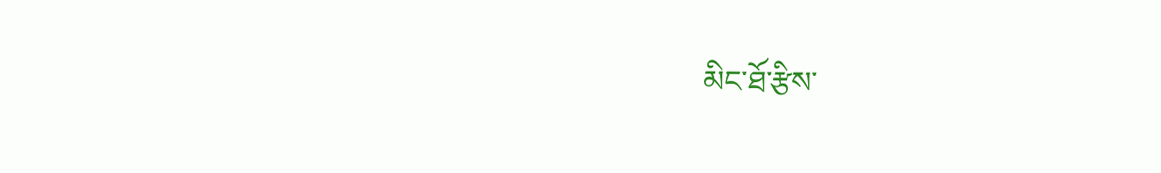མིང་ཐོ་རྩིས་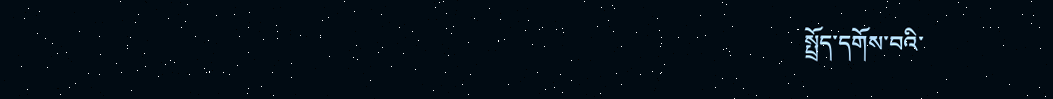སྤྲོད་དགོས་བའི་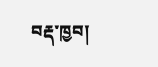བརྡ་ཁྱབ།